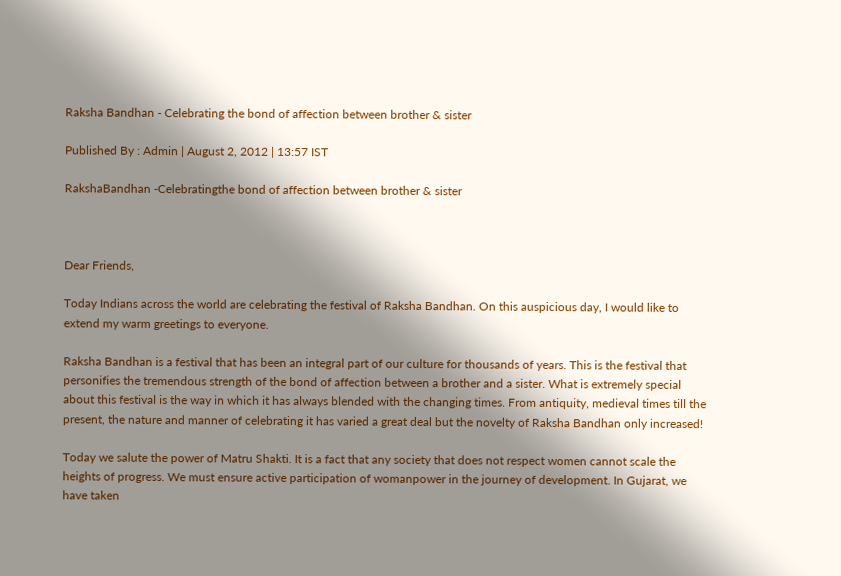Raksha Bandhan - Celebrating the bond of affection between brother & sister

Published By : Admin | August 2, 2012 | 13:57 IST

RakshaBandhan -Celebratingthe bond of affection between brother & sister



Dear Friends,

Today Indians across the world are celebrating the festival of Raksha Bandhan. On this auspicious day, I would like to extend my warm greetings to everyone.

Raksha Bandhan is a festival that has been an integral part of our culture for thousands of years. This is the festival that personifies the tremendous strength of the bond of affection between a brother and a sister. What is extremely special about this festival is the way in which it has always blended with the changing times. From antiquity, medieval times till the present, the nature and manner of celebrating it has varied a great deal but the novelty of Raksha Bandhan only increased!

Today we salute the power of Matru Shakti. It is a fact that any society that does not respect women cannot scale the heights of progress. We must ensure active participation of womanpower in the journey of development. In Gujarat, we have taken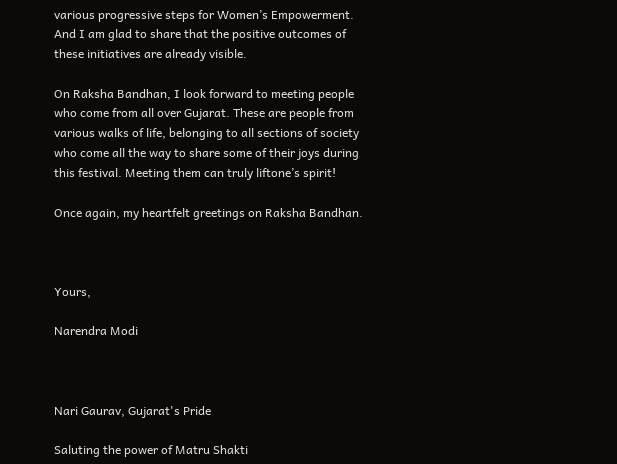various progressive steps for Women’s Empowerment. And I am glad to share that the positive outcomes of these initiatives are already visible.

On Raksha Bandhan, I look forward to meeting people who come from all over Gujarat. These are people from various walks of life, belonging to all sections of society who come all the way to share some of their joys during this festival. Meeting them can truly liftone’s spirit!

Once again, my heartfelt greetings on Raksha Bandhan.



Yours,

Narendra Modi



Nari Gaurav, Gujarat's Pride

Saluting the power of Matru Shakti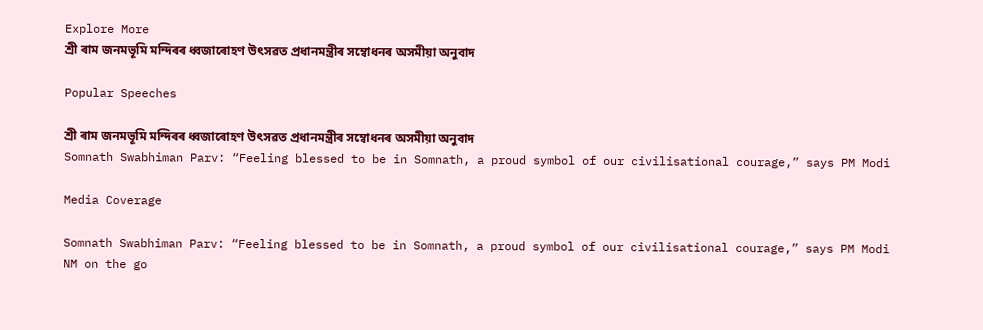Explore More
শ্ৰী ৰাম জনমভূমি মন্দিৰৰ ধ্বজাৰোহণ উৎসৱত প্ৰধানমন্ত্ৰীৰ সম্বোধনৰ অসমীয়া অনুবাদ

Popular Speeches

শ্ৰী ৰাম জনমভূমি মন্দিৰৰ ধ্বজাৰোহণ উৎসৱত প্ৰধানমন্ত্ৰীৰ সম্বোধনৰ অসমীয়া অনুবাদ
Somnath Swabhiman Parv: “Feeling blessed to be in Somnath, a proud symbol of our civilisational courage,” says PM Modi

Media Coverage

Somnath Swabhiman Parv: “Feeling blessed to be in Somnath, a proud symbol of our civilisational courage,” says PM Modi
NM on the go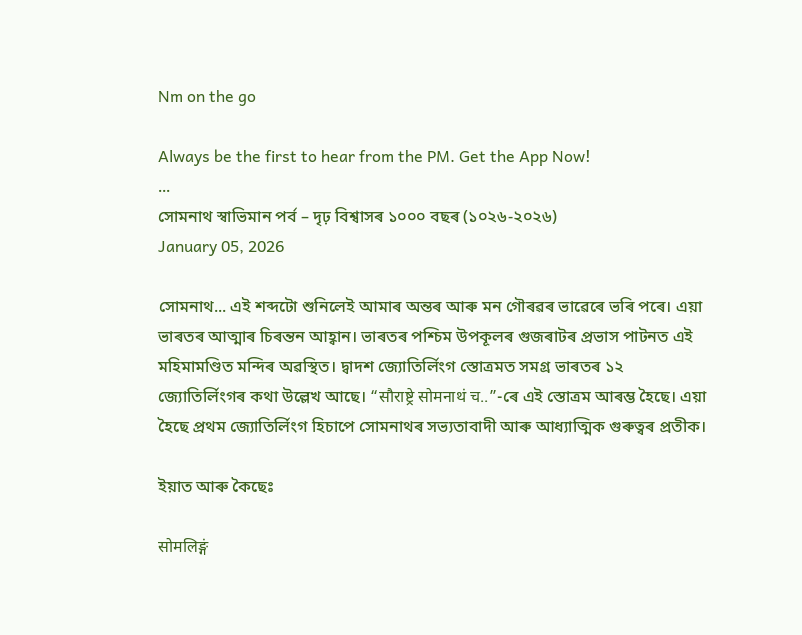Nm on the go

Always be the first to hear from the PM. Get the App Now!
...
সোমনাথ স্বাভিমান পৰ্ব – দৃঢ় বিশ্বাসৰ ১০০০ বছৰ (১০২৬-২০২৬)
January 05, 2026

সোমনাথ... এই শব্দটো শুনিলেই আমাৰ অন্তৰ আৰু মন গৌৰৱৰ ভাৱেৰে ভৰি পৰে। এয়া ভাৰতৰ আত্মাৰ চিৰন্তন আহ্বান। ভাৰতৰ পশ্চিম উপকূলৰ গুজৰাটৰ প্ৰভাস পাটনত এই মহিমামণ্ডিত মন্দিৰ অৱস্থিত। দ্বাদশ জ্যোতিৰ্লিংগ স্তোত্ৰমত সমগ্ৰ ভাৰতৰ ১২ জ্যোতিৰ্লিংগৰ কথা উল্লেখ আছে। “सौराष्ट्रे सोमनाथं च..”-ৰে এই স্তোত্ৰম আৰম্ভ হৈছে। এয়া হৈছে প্ৰথম জ্যোতিৰ্লিংগ হিচাপে সোমনাথৰ সভ্যতাবাদী আৰু আধ্যাত্মিক গুৰুত্বৰ প্ৰতীক।

ইয়াত আৰু কৈছেঃ

सोमलिङ्गं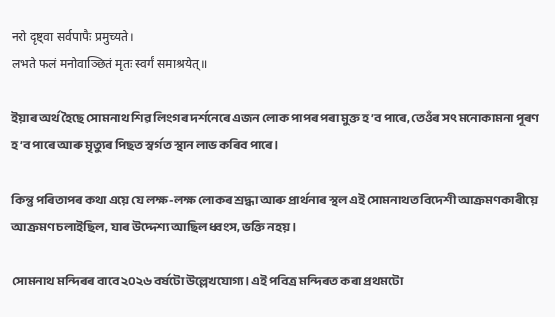नरो दृष्ट्वा सर्वपापैः प्रमुच्यते।
लभते फलं मनोवाञ्छितं मृतः स्वर्गं समाश्रयेत्॥

ইয়াৰ অৰ্থ হৈছে সোমনাথ শিৱ লিংগৰ দৰ্শনেৰে এজন লোক পাপৰ পৰা মুক্ত হ’ব পাৰে, তেওঁৰ সৎ মনোকামনা পূৰণ হ’ব পাৰে আৰু মৃত্যুৰ পিছত স্বৰ্গত স্থান লাভ কৰিব পাৰে।

কিন্তু পৰিতাপৰ কথা এয়ে যে লক্ষ-লক্ষ লোকৰ শ্ৰদ্ধা আৰু প্ৰাৰ্থনাৰ স্থল এই সোমনাথত বিদেশী আক্ৰমণকাৰীয়ে আক্ৰমণ চলাইছিল, যাৰ উদ্দেশ্য আছিল ধ্বংস, ভক্তি নহয়।

সোমনাথ মন্দিৰৰ বাবে ২০২৬ বৰ্ষটো উল্লেখযোগ্য। এই পবিত্ৰ মন্দিৰত কৰা প্ৰথমটো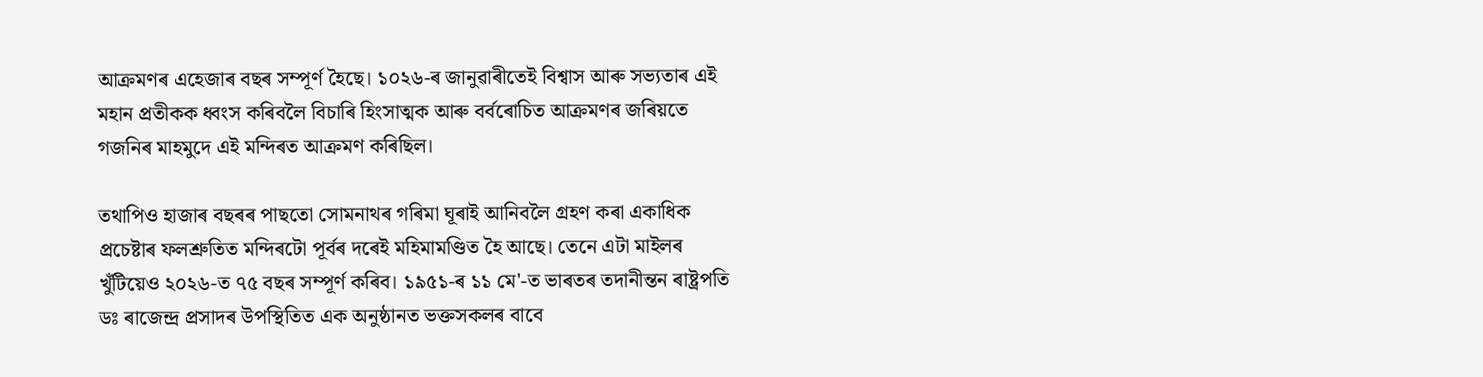আক্ৰমণৰ এহেজাৰ বছৰ সম্পূৰ্ণ হৈছে। ১০২৬-ৰ জানুৱাৰীতেই বিশ্বাস আৰু সভ্যতাৰ এই মহান প্ৰতীকক ধ্বংস কৰিবলৈ বিচাৰি হিংসাত্মক আৰু বৰ্বৰোচিত আক্ৰমণৰ জৰিয়তে গজনিৰ মাহমুদে এই মন্দিৰত আক্ৰমণ কৰিছিল।

তথাপিও হাজাৰ বছৰৰ পাছতো সোমনাথৰ গৰিমা ঘূৰাই আনিবলৈ গ্ৰহণ কৰা একাধিক প্ৰচেষ্টাৰ ফলশ্ৰুতিত মন্দিৰটো পূৰ্বৰ দৰেই মহিমামণ্ডিত হৈ আছে। তেনে এটা মাইলৰ খুঁটিয়েও ২০২৬-ত ৭৫ বছৰ সম্পূৰ্ণ কৰিব। ১৯৫১-ৰ ১১ মে'-ত ভাৰতৰ তদানীন্তন ৰাষ্ট্ৰপতি ডঃ ৰাজেন্দ্ৰ প্ৰসাদৰ উপস্থিতিত এক অনুষ্ঠানত ভক্তসকলৰ বাবে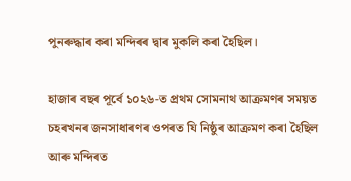পুনৰুদ্ধাৰ কৰা মন্দিৰৰ দ্বাৰ মুকলি কৰা হৈছিল।

হাজাৰ বছৰ পূৰ্বে ১০২৬-ত প্ৰথম সোমনাথ আক্ৰমণৰ সময়ত চহৰখনৰ জনসাধাৰণৰ ওপৰত যি নিষ্ঠুৰ আক্ৰমণ কৰা হৈছিল আৰু মন্দিৰত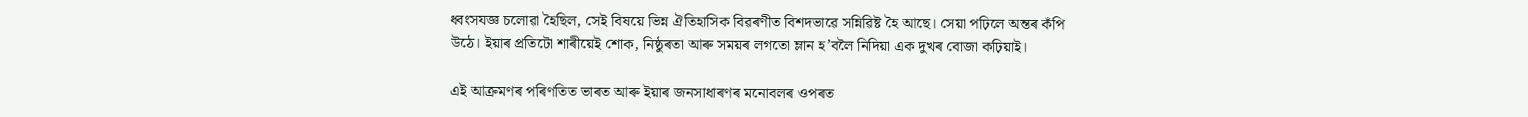ধ্বংসযজ্ঞ চলোৱা হৈছিল, সেই বিষয়ে ভিন্ন ঐতিহাসিক বিৱৰণীত বিশদভাৱে সন্নিৱিষ্ট হৈ আছে। সেয়া পঢ়িলে অন্তৰ কঁপি উঠে। ইয়াৰ প্ৰতিটো শাৰীয়েই শোক, নিষ্ঠুৰতা আৰু সময়ৰ লগতো ম্লান হ’বলৈ নিদিয়া এক দুখৰ বোজা কঢ়িয়াই।

এই আক্ৰমণৰ পৰিণতিত ভাৰত আৰু ইয়াৰ জনসাধাৰণৰ মনোবলৰ ওপৰত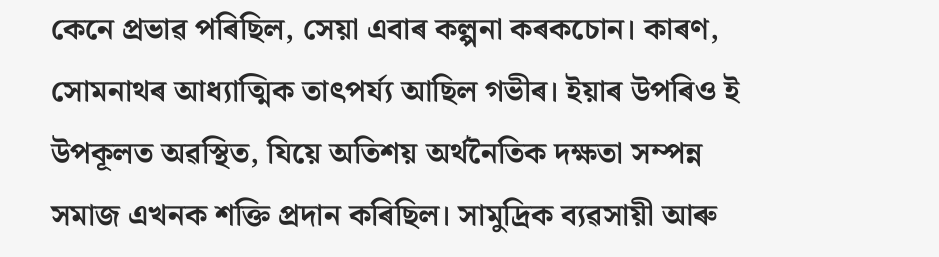কেনে প্ৰভাৱ পৰিছিল, সেয়া এবাৰ কল্পনা কৰকচোন। কাৰণ, সোমনাথৰ আধ্যাত্মিক তাৎপৰ্য্য আছিল গভীৰ। ইয়াৰ উপৰিও ই উপকূলত অৱস্থিত, যিয়ে অতিশয় অৰ্থনৈতিক দক্ষতা সম্পন্ন সমাজ এখনক শক্তি প্ৰদান কৰিছিল। সামুদ্ৰিক ব্যৱসায়ী আৰু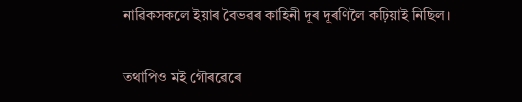নাৱিকসকলে ইয়াৰ বৈভৱৰ কাহিনী দূৰ দূৰণিলৈ কঢ়িয়াই নিছিল।

তথাপিও মই গৌৰৱেৰে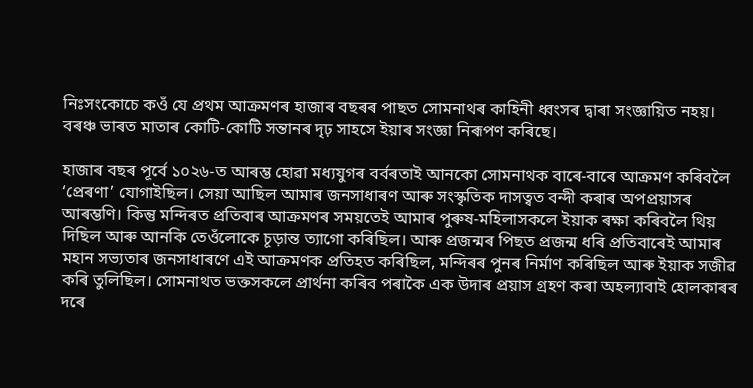নিঃসংকোচে কওঁ যে প্ৰথম আক্ৰমণৰ হাজাৰ বছৰৰ পাছত সোমনাথৰ কাহিনী ধ্বংসৰ দ্বাৰা সংজ্ঞায়িত নহয়। বৰঞ্চ ভাৰত মাতাৰ কোটি-কোটি সন্তানৰ দৃঢ় সাহসে ইয়াৰ সংজ্ঞা নিৰূপণ কৰিছে।

হাজাৰ বছৰ পূৰ্বে ১০২৬-ত আৰম্ভ হোৱা মধ্যযুগৰ বৰ্বৰতাই আনকো সোমনাথক বাৰে-বাৰে আক্ৰমণ কৰিবলৈ ‘প্ৰেৰণা’ যোগাইছিল। সেয়া আছিল আমাৰ জনসাধাৰণ আৰু সংস্কৃতিক দাসত্বত বন্দী কৰাৰ অপপ্ৰয়াসৰ আৰম্ভণি। কিন্তু মন্দিৰত প্ৰতিবাৰ আক্ৰমণৰ সময়তেই আমাৰ পুৰুষ-মহিলাসকলে ইয়াক ৰক্ষা কৰিবলৈ থিয় দিছিল আৰু আনকি তেওঁলোকে চূড়ান্ত ত্যাগো কৰিছিল। আৰু প্ৰজন্মৰ পিছত প্ৰজন্ম ধৰি প্ৰতিবাৰেই আমাৰ মহান সভ্যতাৰ জনসাধাৰণে এই আক্ৰমণক প্ৰতিহত কৰিছিল, মন্দিৰৰ পুনৰ নিৰ্মাণ কৰিছিল আৰু ইয়াক সজীৱ কৰি তুলিছিল। সোমনাথত ভক্তসকলে প্ৰাৰ্থনা কৰিব পৰাকৈ এক উদাৰ প্ৰয়াস গ্ৰহণ কৰা অহল্যাবাই হোলকাৰৰ দৰে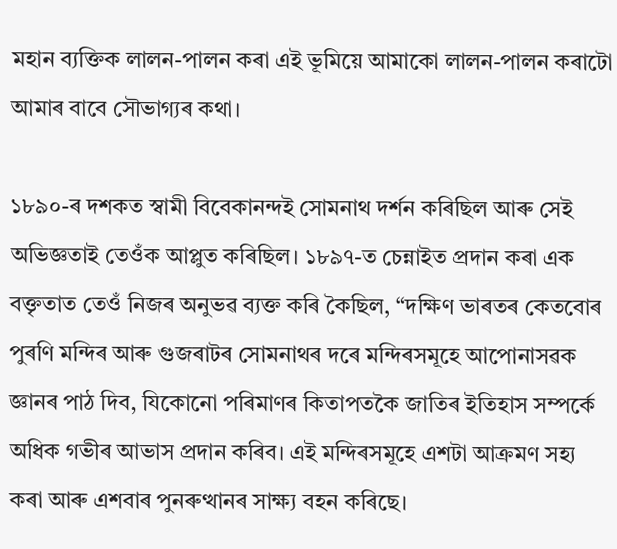মহান ব্যক্তিক লালন-পালন কৰা এই ভূমিয়ে আমাকো লালন-পালন কৰাটো আমাৰ বাবে সৌভাগ্যৰ কথা।

১৮৯০-ৰ দশকত স্বামী বিবেকানন্দই সোমনাথ দৰ্শন কৰিছিল আৰু সেই অভিজ্ঞতাই তেওঁক আপ্লুত কৰিছিল। ১৮৯৭-ত চেন্নাইত প্ৰদান কৰা এক বক্তৃতাত তেওঁ নিজৰ অনুভৱ ব্যক্ত কৰি কৈছিল, “দক্ষিণ ভাৰতৰ কেতবোৰ পুৰণি মন্দিৰ আৰু গুজৰাটৰ সোমনাথৰ দৰে মন্দিৰসমূহে আপোনাসৱক জ্ঞানৰ পাঠ দিব, যিকোনো পৰিমাণৰ কিতাপতকৈ জাতিৰ ইতিহাস সম্পৰ্কে অধিক গভীৰ আভাস প্ৰদান কৰিব। এই মন্দিৰসমূহে এশটা আক্ৰমণ সহ্য কৰা আৰু এশবাৰ পুনৰুত্থানৰ সাক্ষ্য বহন কৰিছে।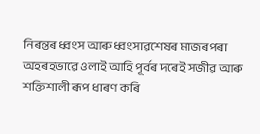নিৰন্তৰ ধ্বংস আৰু ধ্বংসাৱশেষৰ মাজৰপৰা অহৰহভাৱে ওলাই আহি পূৰ্বৰ দৰেই সজীৱ আৰু শক্তিশালী ৰূপ ধাৰণ কৰি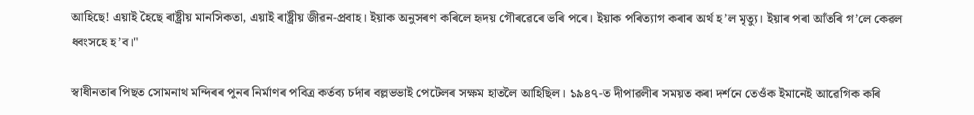আহিছে! এয়াই হৈছে ৰাষ্ট্ৰীয় মানসিকতা, এয়াই ৰাষ্ট্ৰীয় জীৱন-প্ৰবাহ। ইয়াক অনুসৰণ কৰিলে হৃদয় গৌৰৱেৰে ভৰি পৰে। ইয়াক পৰিত্যাগ কৰাৰ অৰ্থ হ’ল মৃত্যু। ইয়াৰ পৰা আঁতৰি গ’লে কেৱল ধ্বংসহে হ’ব।"

স্বাধীনতাৰ পিছত সোমনাথ মন্দিৰৰ পুনৰ নিৰ্মাণৰ পবিত্ৰ কৰ্তব্য চৰ্দাৰ বল্লভভাই পেটেলৰ সক্ষম হাতলৈ আহিছিল। ১৯৪৭-ত দীপাৱলীৰ সময়ত কৰা দৰ্শনে তেওঁক ইমানেই আৱেগিক কৰি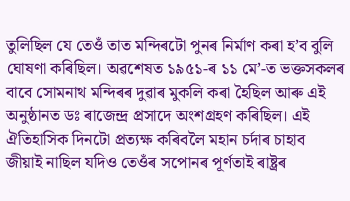তুলিছিল যে তেওঁ তাত মন্দিৰটো পুনৰ নিৰ্মাণ কৰা হ’ব বুলি ঘোষণা কৰিছিল। অৱশেষত ১৯৫১-ৰ ১১ মে’-ত ভক্তসকলৰ বাবে সোমনাথ মন্দিৰৰ দুৱাৰ মুকলি কৰা হৈছিল আৰু এই অনুষ্ঠানত ডঃ ৰাজেন্দ্ৰ প্ৰসাদে অংশগ্ৰহণ কৰিছিল। এই ঐতিহাসিক দিনটো প্ৰত্যক্ষ কৰিবলৈ মহান চৰ্দাৰ চাহাব জীয়াই নাছিল যদিও তেওঁৰ সপোনৰ পূৰ্ণতাই ৰাষ্ট্ৰৰ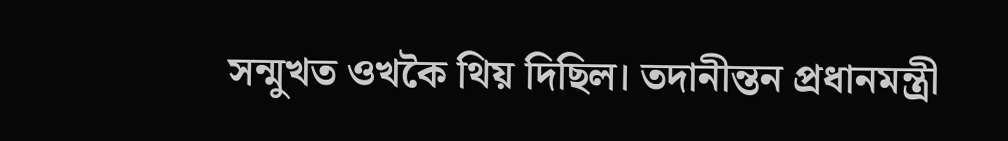সন্মুখত ওখকৈ থিয় দিছিল। তদানীন্তন প্ৰধানমন্ত্ৰী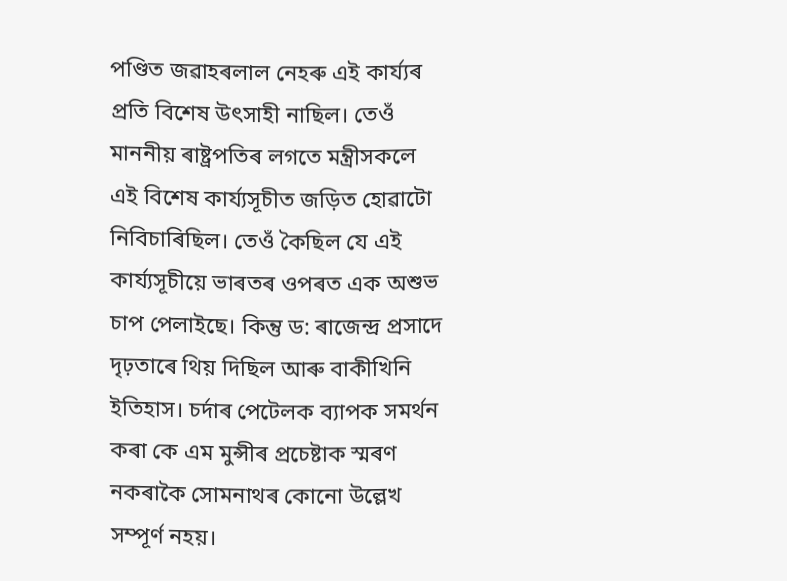পণ্ডিত জৱাহৰলাল নেহৰু এই কাৰ্য্যৰ প্ৰতি বিশেষ উৎসাহী নাছিল। তেওঁ মাননীয় ৰাষ্ট্ৰপতিৰ লগতে মন্ত্ৰীসকলে এই বিশেষ কাৰ্য্যসূচীত জড়িত হোৱাটো নিবিচাৰিছিল। তেওঁ কৈছিল যে এই কাৰ্য্যসূচীয়ে ভাৰতৰ ওপৰত এক অশুভ চাপ পেলাইছে। কিন্তু ড: ৰাজেন্দ্ৰ প্ৰসাদে দৃঢ়তাৰে থিয় দিছিল আৰু বাকীখিনি ইতিহাস। চৰ্দাৰ পেটেলক ব্যাপক সমৰ্থন কৰা কে এম মুন্সীৰ প্ৰচেষ্টাক স্মৰণ নকৰাকৈ সোমনাথৰ কোনো উল্লেখ সম্পূৰ্ণ নহয়।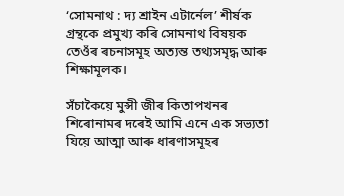‘সোমনাথ : দ্য শ্ৰাইন এটাৰ্নেল’ শীৰ্ষক গ্ৰন্থকে প্ৰমুখ্য কৰি সোমনাথ বিষয়ক তেওঁৰ ৰচনাসমূহ অত্যন্ত তথ্যসমৃদ্ধ আৰু শিক্ষামূলক।

সঁচাকৈয়ে মুন্সী জীৰ কিতাপখনৰ শিৰোনামৰ দৰেই আমি এনে এক সভ্যতা যিয়ে আত্মা আৰু ধাৰণাসমূহৰ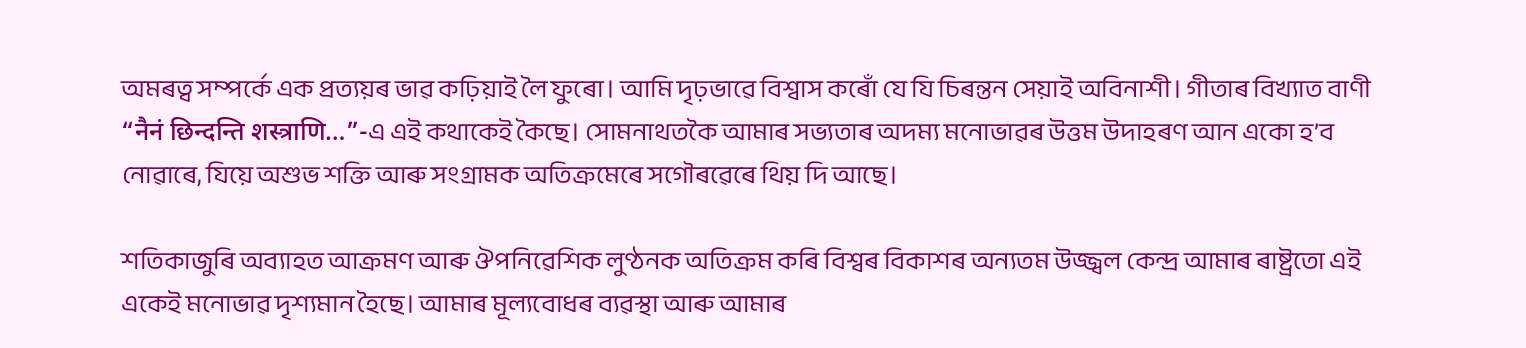অমৰত্ব সম্পৰ্কে এক প্ৰত্যয়ৰ ভাৱ কঢ়িয়াই লৈ ফুৰো। আমি দৃঢ়ভাৱে বিশ্বাস কৰোঁ যে যি চিৰন্তন সেয়াই অবিনাশী। গীতাৰ বিখ্যাত বাণী “नैनं छिन्दन्ति शस्त्राणि…”-এ এই কথাকেই কৈছে। সোমনাথতকৈ আমাৰ সভ্যতাৰ অদম্য মনোভাৱৰ উত্তম উদাহৰণ আন একো হ’ব নোৱাৰে, যিয়ে অশুভ শক্তি আৰু সংগ্ৰামক অতিক্ৰমেৰে সগৌৰৱেৰে থিয় দি আছে।

শতিকাজুৰি অব্যাহত আক্ৰমণ আৰু ঔপনিৱেশিক লুণ্ঠনক অতিক্ৰম কৰি বিশ্বৰ বিকাশৰ অন্যতম উজ্জ্বল কেন্দ্ৰ আমাৰ ৰাষ্ট্ৰতো এই একেই মনোভাৱ দৃশ্যমান হৈছে। আমাৰ মূল্যবোধৰ ব্যৱস্থা আৰু আমাৰ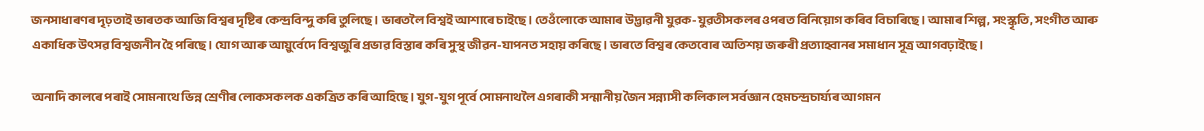জনসাধাৰণৰ দৃঢ়তাই ভাৰতক আজি বিশ্বৰ দৃষ্টিৰ কেন্দ্ৰবিন্দু কৰি তুলিছে। ভাৰতলৈ বিশ্বই আশাৰে চাইছে। তেওঁলোকে আমাৰ উদ্ভাৱনী যুৱক-যুৱতীসকলৰ ওপৰত বিনিয়োগ কৰিব বিচাৰিছে। আমাৰ শিল্প, সংস্কৃতি, সংগীত আৰু একাধিক উৎসৱ বিশ্বজনীন হৈ পৰিছে। যোগ আৰু আয়ুৰ্বেদে বিশ্বজুৰি প্ৰভাৱ বিস্তাৰ কৰি সুস্থ জীৱন-যাপনত সহায় কৰিছে। ভাৰতে বিশ্বৰ কেতবোৰ অতিশয় জৰুৰী প্ৰত্যাহ্বানৰ সমাধান সূত্ৰ আগবঢ়াইছে।

অনাদি কালৰে পৰাই সোমনাথে ভিন্ন শ্ৰেণীৰ লোকসকলক একত্ৰিত কৰি আহিছে। যুগ-যুগ পূৰ্বে সোমনাথলৈ এগৰাকী সন্মানীয় জৈন সন্ন্যাসী কলিকাল সৰ্বজ্ঞান হেমচন্দ্ৰচাৰ্য্যৰ আগমন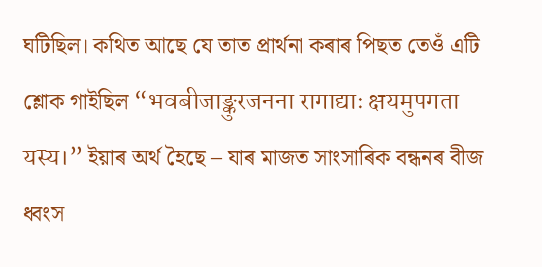ঘটিছিল। কথিত আছে যে তাত প্ৰাৰ্থনা কৰাৰ পিছত তেওঁ এটি শ্লোক গাইছিল “भवबीजाङ्कुरजनना रागाद्याः क्षयमुपगता यस्य।” ইয়াৰ অৰ্থ হৈছে – যাৰ মাজত সাংসাৰিক বন্ধনৰ বীজ ধ্বংস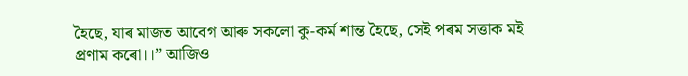হৈছে, যাৰ মাজত আবেগ আৰু সকলো কু-কৰ্ম শান্ত হৈছে, সেই পৰম সত্তাক মই প্ৰণাম কৰো।।” আজিও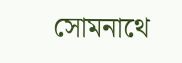সোমনাথে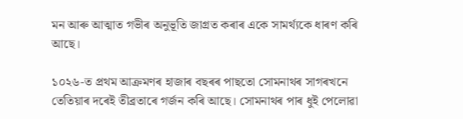মন আৰু আত্মাত গভীৰ অনুভূতি জাগ্ৰত কৰাৰ একে সামৰ্থ্যকে ধাৰণ কৰি আছে।

১০২৬-ত প্ৰথম আক্ৰমণৰ হাজাৰ বছৰৰ পাছতো সোমনাথৰ সাগৰখনে তেতিয়াৰ দৰেই তীব্ৰতাৰে গৰ্জন কৰি আছে। সোমনাথৰ পাৰ ধুই পেলোৱা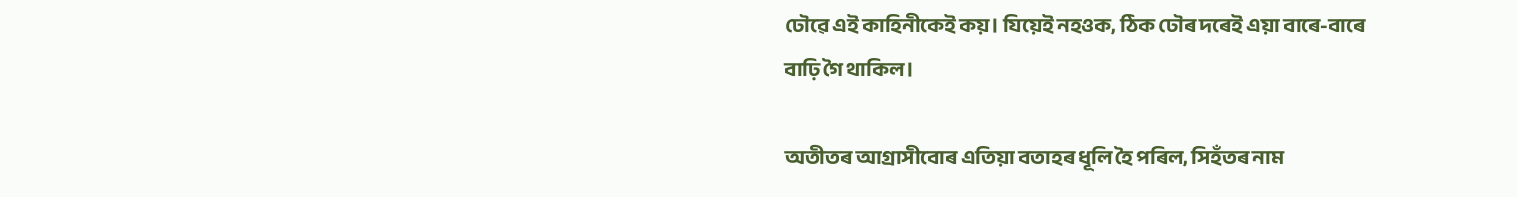ঢৌৱে এই কাহিনীকেই কয়। যিয়েই নহওক, ঠিক ঢৌৰ দৰেই এয়া বাৰে-বাৰে বাঢ়ি গৈ থাকিল।

অতীতৰ আগ্ৰাসীবোৰ এতিয়া বতাহৰ ধূলি হৈ পৰিল, সিহঁতৰ নাম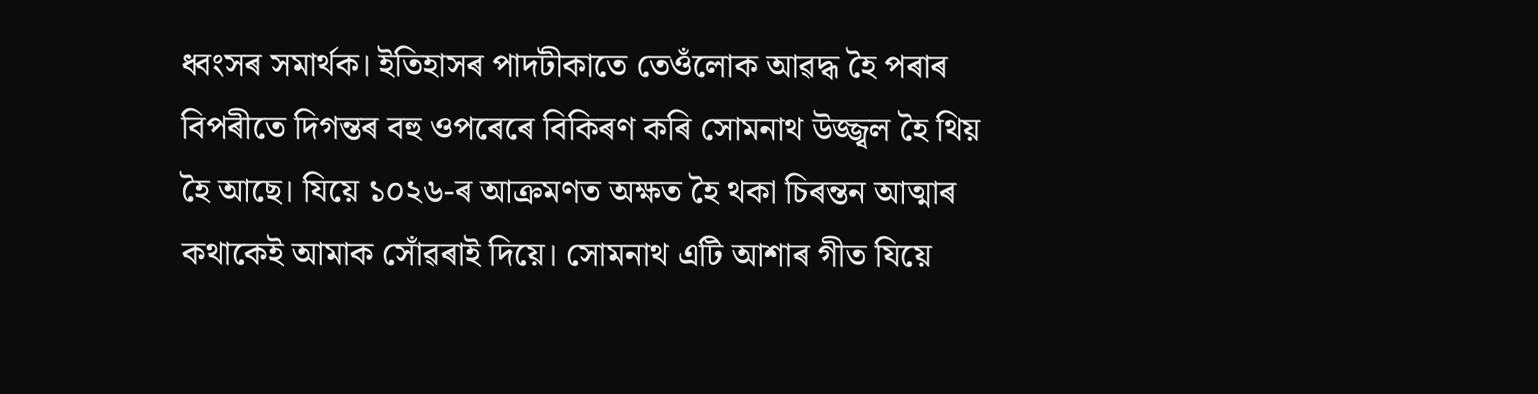ধ্বংসৰ সমাৰ্থক। ইতিহাসৰ পাদটীকাতে তেওঁলোক আৱদ্ধ হৈ পৰাৰ বিপৰীতে দিগন্তৰ বহু ওপৰেৰে বিকিৰণ কৰি সোমনাথ উজ্জ্বল হৈ থিয় হৈ আছে। যিয়ে ১০২৬-ৰ আক্ৰমণত অক্ষত হৈ থকা চিৰন্তন আত্মাৰ কথাকেই আমাক সোঁৱৰাই দিয়ে। সোমনাথ এটি আশাৰ গীত যিয়ে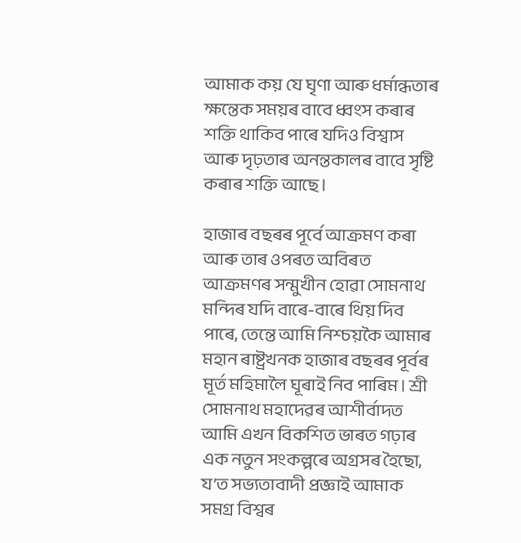আমাক কয় যে ঘৃণা আৰু ধৰ্মান্ধতাৰ ক্ষন্তেক সময়ৰ বাবে ধ্বংস কৰাৰ শক্তি থাকিব পাৰে যদিও বিশ্বাস আৰু দৃঢ়তাৰ অনন্তকালৰ বাবে সৃষ্টি কৰাৰ শক্তি আছে।

হাজাৰ বছৰৰ পূৰ্বে আক্ৰমণ কৰা আৰু তাৰ ওপৰত অবিৰত আক্ৰমণৰ সন্মুখীন হোৱা সোমনাথ মন্দিৰ যদি বাৰে-বাৰে থিয় দিব পাৰে, তেন্তে আমি নিশ্চয়কৈ আমাৰ মহান ৰাষ্ট্ৰখনক হাজাৰ বছৰৰ পূৰ্বৰ মূৰ্ত মহিমালৈ ঘূৰাই নিব পাৰিম। শ্ৰী সোমনাথ মহাদেৱৰ আশীৰ্বাদত আমি এখন বিকশিত ভাৰত গঢ়াৰ এক নতুন সংকল্পৰে অগ্ৰসৰ হৈছো, য’ত সভ্যতাবাদী প্ৰজ্ঞাই আমাক সমগ্ৰ বিশ্বৰ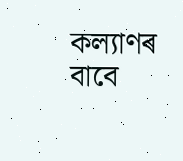কল্যাণৰ বাবে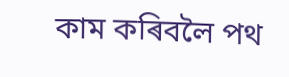কাম কৰিবলৈ পথ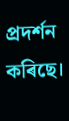প্ৰদৰ্শন কৰিছে।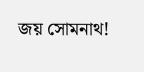জয় সোমনাথ!